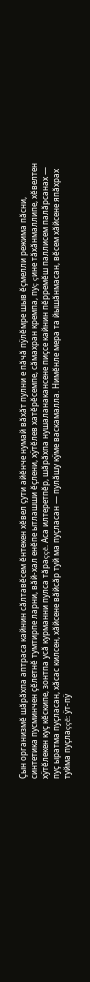Çын организмĕ шăрăхпа аптраса кайнин сăлтавĕсем ĕнтекен хĕвел çути айĕнче нумай вăхăт пулни е пăчă пÿлĕмре шыв ĕçмелли режима пăсни, синтетика пусминчен çĕлетнĕ тумтирпе ларни, вăй-хал енĕпе ытлашши ĕçлени, хÿтĕлев хатĕрĕсемпе, сăмахран кремпа, пуç çине тăхăнмаллипе, хĕвелтен хÿтĕлекен куç кĕскипе, зонтпа усă курманни пулса тăраççĕ. Аса илтеретпĕр, шăрăхпа нушаланакансене пиçсе кайнин пĕрремĕш паллисем палăрсанах — пуç ыратма пуçласан, хăсас килсен, хăйсене вăйсăр туй ма пуçласан — пулăшу кÿме васкамалла. Нимĕнле мера та йышăнмасан, вĕсем хăйсене япăхрах туйма пуçлаççĕ: ÿт-пÿ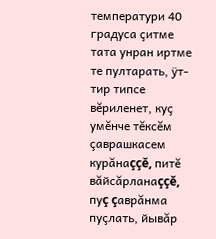температури 40 градуса çитме тата унран иртме те пултарать, ÿт-тир типсе вĕриленет, куç умĕнче тĕксĕм çаврашкасем курăнаççĕ, питĕ вăйсăрланаççĕ, пуç çаврăнма пуçлать, йывăр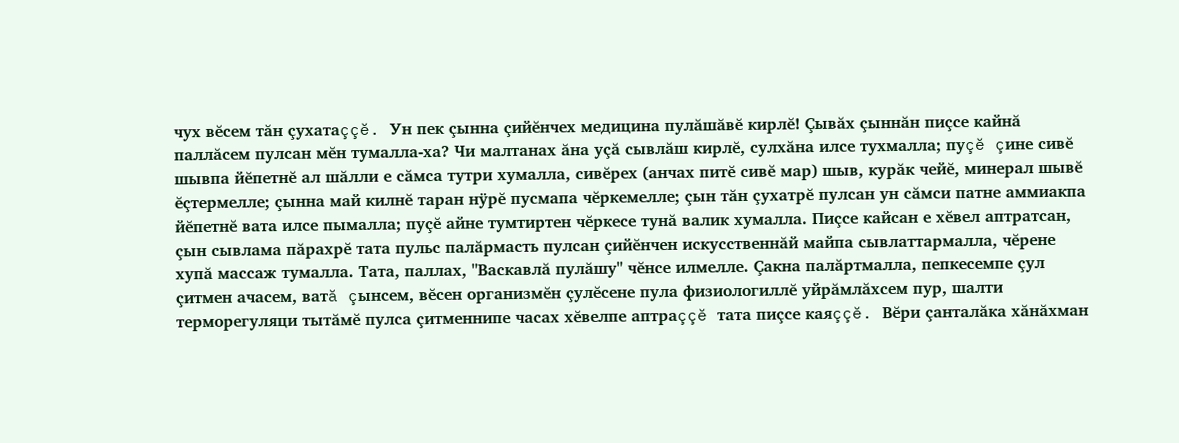чух вĕсем тăн çухатаççĕ. Ун пек çынна çийĕнчех медицина пулăшăвĕ кирлĕ! Çывăх çыннăн пиçсе кайнă паллăсем пулсан мĕн тумалла-ха? Чи малтанах ăна уçă сывлăш кирлĕ, сулхăна илсе тухмалла; пуçĕ çине сивĕ шывпа йĕпетнĕ ал шăлли е сăмса тутри хумалла, сивĕрех (анчах питĕ сивĕ мар) шыв, курăк чейĕ, минерал шывĕ ĕçтермелле; çынна май килнĕ таран нÿрĕ пусмапа чĕркемелле; çын тăн çухатрĕ пулсан ун сăмси патне аммиакпа йĕпетнĕ вата илсе пымалла; пуçĕ айне тумтиртен чĕркесе тунă валик хумалла. Пиçсе кайсан е хĕвел аптратсан, çын сывлама пăрахрĕ тата пульс палăрмасть пулсан çийĕнчен искусственнăй майпа сывлаттармалла, чĕрене хупă массаж тумалла. Тата, паллах, "Васкавлă пулăшу" чĕнсе илмелле. Çакна палăртмалла, пепкесемпе çул çитмен ачасем, ватă çынсем, вĕсен организмĕн çулĕсене пула физиологиллĕ уйрăмлăхсем пур, шалти терморегуляци тытăмĕ пулса çитменнипе часах хĕвелпе аптраççĕ тата пиçсе каяççĕ. Вĕри çанталăка хăнăхман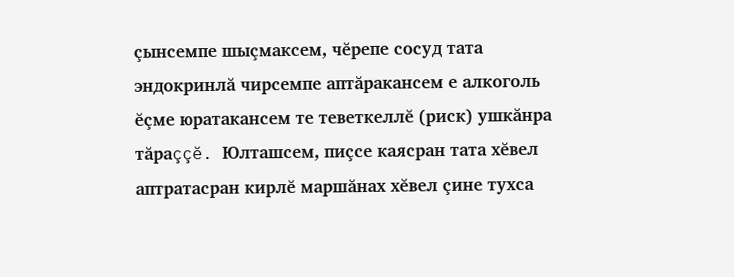çынсемпе шыçмаксем, чĕрепе сосуд тата эндокринлă чирсемпе аптăракансем е алкоголь ĕçме юратакансем те теветкеллĕ (риск) ушкăнра тăраççĕ. Юлташсем, пиçсе каясран тата хĕвел аптратасран кирлĕ маршăнах хĕвел çине тухса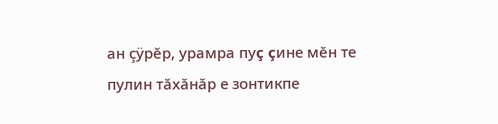ан çÿрĕр, урамра пуç çине мĕн те пулин тăхăнăр е зонтикпе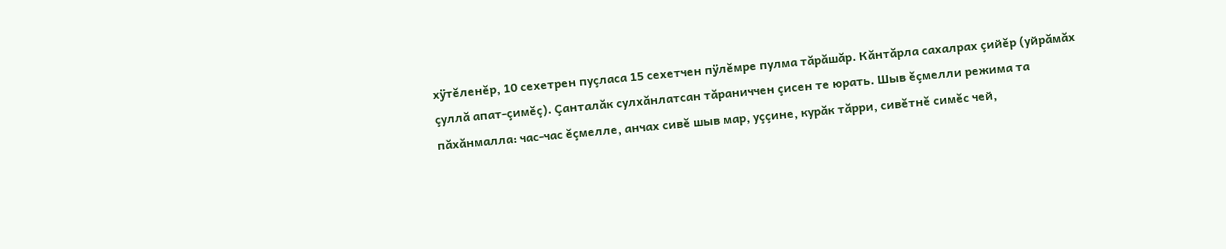хÿтĕленĕр, 10 сехетрен пуçласа 15 сехетчен пÿлĕмре пулма тăрăшăр. Кăнтăрла сахалрах çийĕр (уйрăмăх çуллă апат-çимĕç). Çанталăк сулхăнлатсан тăраниччен çисен те юрать. Шыв ĕçмелли режима та пăхăнмалла: час-час ĕçмелле, анчах сивĕ шыв мар, уççине, курăк тăрри, сивĕтнĕ симĕс чей,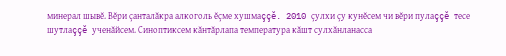минерал шывĕ. Вĕри çанталăкра алкоголь ĕçме хушмаççĕ. 2010 çулхи çу кунĕсем чи вĕри пулаççĕ тесе шутлаççĕ ученăйсем. Синоптиксем кăнтăрлапа температура кăшт сулхăнланасса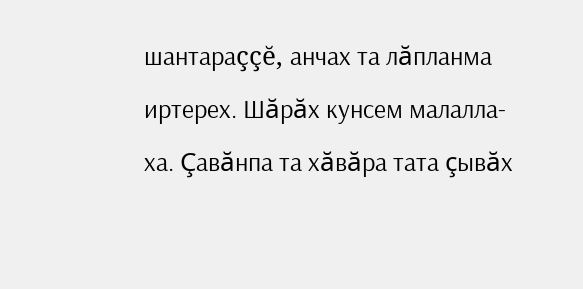шантараççĕ, анчах та лăпланма иртерех. Шăрăх кунсем малалла-ха. Çавăнпа та хăвăра тата çывăх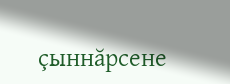çыннăрсене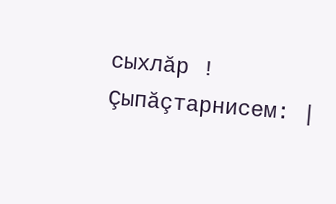сыхлăр !
Çыпăçтарнисем: |